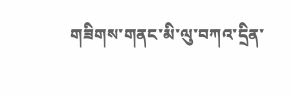གཟིགས་གནང་མི་ལུ་བཀའ་དྲིན་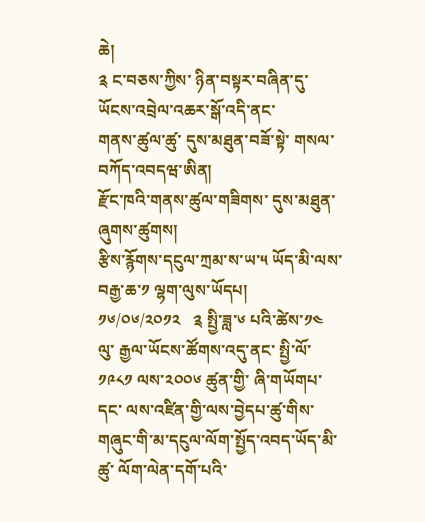ཆེ།
༉ ང་བཅས་ཀྱིས་ ཉིན་བསྟར་བཞིན་དུ་
ཡོངས་འབྲེལ་འཆར་སྒོ་འདི་ནང་
གནས་ཚུལ་ཚུ་ དུས་མཐུན་བཟོ་སྟེ་ གསལ་བཀོད་འབདཝ་ཨིན།
རྫོང་ཁའི་གནས་ཚུལ་གཟིགས་ དུས་མཐུན་ཞུགས་ཚུགས།
རྩིས་རྙོགས་དངུལ་ཀྲམ་ས་ཡ་༥ ཡོད་མི་ལས་ བརྒྱ་ཆ་༡ ལྷག་ལུས་ཡོདཔ།
༡༦/༠༦/༢༠༡༢   ༉ སྤྱི་ཟླ་༦ པའི་ཚེས་༡༤ ལུ་ རྒྱལ་ཡོངས་ཚོགས་འདུ་ནང་ སྤྱི་ལོ་༡༩༨༡ ལས་༢༠༠༦ ཚུན་གྱི་ ཞི་གཡོགཔ་དང་ ལས་འཛིན་གྱི་ལས་བྱེདཔ་ཚུ་གིས་ གཞུང་གི་མ་དངུལ་ལོག་སྤྱོད་འབད་ཡོད་མི་ཚུ་ ལོག་ལེན་དགོ་པའི་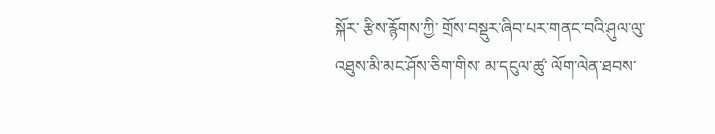སྐོར་ རྩིས་རྙོགས་ཀྱི་ གྲོས་བསྡུར་ཞིབ་པར་གནང་བའི་ཤུལ་ལུ་ འཐུས་མི་མང་ཤོས་ཅིག་གིས་ མ་དངུལ་ཚུ་ ལོག་ལེན་ཐབས་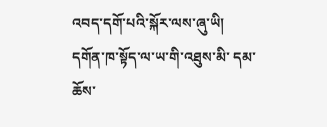འབད་དགོ་པའི་སྐོར་ལས་ཞུ་ཡི།
དགོན་ཁ་སྟོད་ལ་ཡ་གི་འཐུས་མི་ དམ་ཆོས་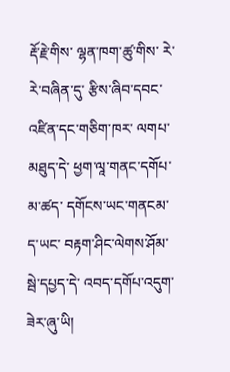རྡོ་རྗེ་གིས་ ལྷན་ཁག་ཚུ་གིས་ རེ་རེ་བཞིན་དུ་ རྩིས་ཞིབ་དབང་འཛིན་དང་གཅིག་ཁར་ ལགཔ་མཐུད་དེ་ ཕྱག་ལཱ་གནང་དགོཔ་མ་ཚད་ དགོངས་ཡང་གནངམ་ད་ཡང་ བརྟག་ཤིང་ལེགས་ཤོམ་སྦེ་དཔྱད་དེ་ འབད་དགོཔ་འདུག་ཟེར་ཞུ་ཡི།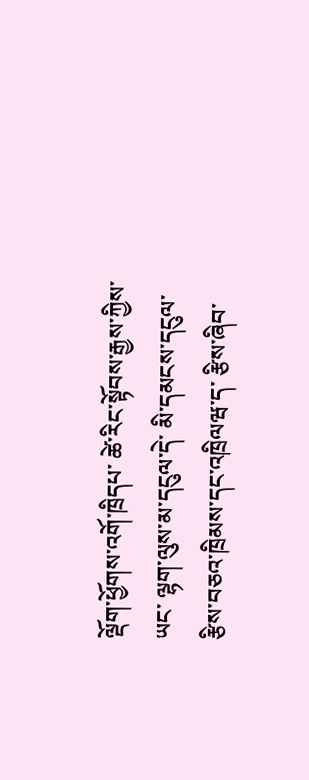ལྡོག་ཕྱོགས་འགོ་ཁྲིདཔ་ ཚེ་རིང་སྟོབས་རྒྱས་ཀྱིས་ཡང་ ལྷག་ལུས་མ་དངུལ་དེ་ མི་དམངས་དངུལ་རྩིས་བཅའ་ཁྲིམས་དང་འཁྲིལཝ་ད་ རྩིས་ཞིབ་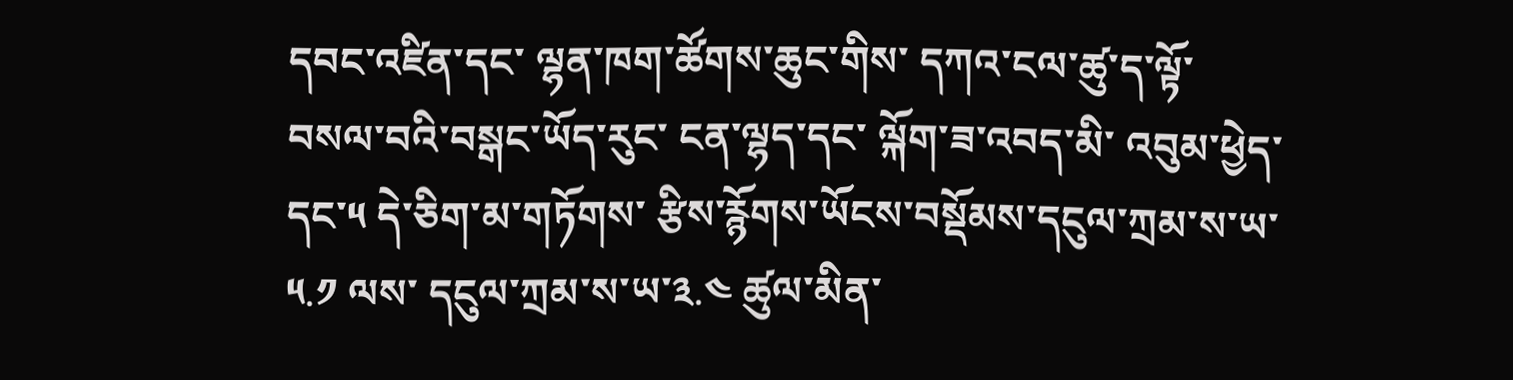དབང་འཛིན་དང་ ལྷན་ཁག་ཚོགས་ཆུང་གིས་ དཀའ་ངལ་ཚུ་ད་ལྟོ་བསལ་བའི་བསྒང་ཡོད་རུང་ ངན་ལྷད་དང་ ལྐོག་ཟ་འབད་མི་ འབུམ་ཕྱེད་དང་༥ དེ་ཅིག་མ་གཏོགས་ རྩིས་རྙོགས་ཡོངས་བསྡོམས་དངུལ་ཀྲམ་ས་ཡ་༥.༡ ལས་ དངུལ་ཀྲམ་ས་ཡ་༣.༤ ཚུལ་མིན་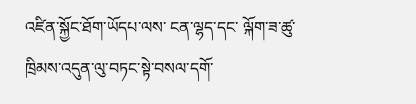འཛིན་སྐྱོང་ཐོག་ཡོདཔ་ལས་ ངན་ལྷད་དང་ ལྐོག་ཟ་ཚུ་ ཁྲིམས་འདུན་ལུ་བཏང་སྟེ་བསལ་དགོ་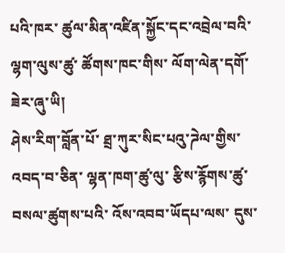པའི་ཁར་ ཚུལ་མིན་འཛིན་སྐྱོང་དང་འབྲེལ་བའི་ལྷག་ལུས་ཚུ་ ཚོགས་ཁང་གིས་ ལོག་ལེན་དགོ་ཟེར་ཞུ་ཡི།
ཤེས་རིག་བློན་པོ་ ཐྲ་ཀུར་སིང་པའུ་ཌེལ་གྱིས་འབད་བ་ཅིན་ ལྷན་ཁག་ཚུ་ལུ་ རྩིས་རྙོགས་ཚུ་བསལ་ཚུགས་པའི་ འོས་འབབ་ཡོདཔ་ལས་ དུས་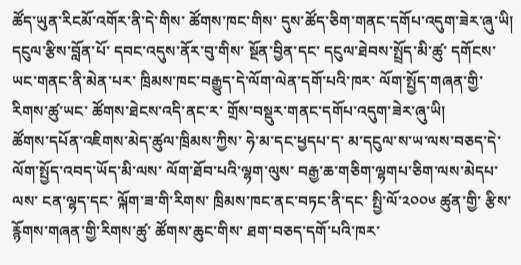ཚོད་ཡུན་རིངམོ་འགོར་ནི་དེ་གིས་ ཚོགས་ཁང་གིས་ དུས་ཚོད་ཅིག་གནང་དགོཔ་འདུག་ཟེར་ཞུ་ཡི།
དངུལ་རྩིས་བློན་པོ་ དབང་འདུས་ནོར་བུ་གིས་ སྔོན་བྱིན་དང་ དངུལ་ཐེབས་སྤྲོད་མི་ཚུ་ དགོངས་ཡང་གནང་ནི་མེན་པར་ ཁྲིམས་ཁང་བརྒྱུད་དེ་ལོག་ལེན་དགོ་པའི་ཁར་ ལོག་སྤྱོད་གཞན་གྱི་རིགས་ཚུ་ཡང་ ཚོགས་ཐེངས་འདི་ནང་ར་ གྲོས་བསྡུར་གནང་དགོཔ་འདུག་ཟེར་ཞུ་ཡི།
ཚོགས་དཔོན་འཇིགས་མེད་ཚུལ་ཁྲིམས་ཀྱིས་ ཧེ་མ་དང་ཕྱདཔ་ད་ མ་དངུལ་ས་ཡ་ལས་བཅད་དེ་ ལོག་སྤྱོད་འབད་ཡོད་མི་ལས་ ལོག་ཐོབ་པའི་ལྷག་ལུས་ བརྒྱ་ཆ་གཅིག་ལྷགཔ་ཅིག་ལས་མེདཔ་ལས་ ངན་ལྷད་དང་ ལྐོག་ཟ་གི་རིགས་ ཁྲིམས་ཁང་ནང་བཏང་ནི་དང་ སྤྱི་ལོ་༢༠༠༦ ཚུན་གྱི་ རྩིས་རྙོགས་གཞན་གྱི་རིགས་ཚུ་ ཚོགས་ཆུང་གིས་ ཐག་བཅད་དགོ་པའི་ཁར་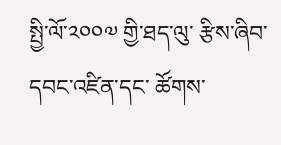སྤྱི་ལོ་༢༠༠༧ གྱི་ཐད་ལུ་ རྩིས་ཞིབ་དབང་འཛིན་དང་ ཚོགས་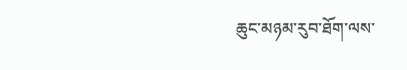ཆུང་མཉམ་རུབ་ཐོག་ལས་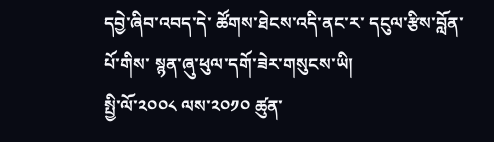དབྱེ་ཞིབ་འབད་དེ་ ཚོགས་ཐེངས་འདི་ནང་ར་ དངུལ་རྩིས་བློན་པོ་གིས་ སྙན་ཞུ་ཕུལ་དགོ་ཟེར་གསུངས་ཡི།
སྤྱི་ལོ་༢༠༠༨ ལས་༢༠༡༠ ཚུན་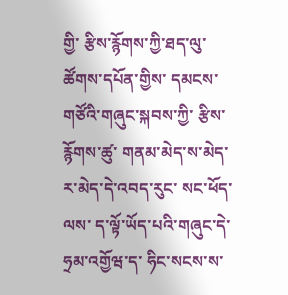གྱི་ རྩིས་རྙོགས་ཀྱི་ཐད་ལུ་ ཚོགས་དཔོན་གྱིས་ དམངས་གཙོའི་གཞུང་སྐབས་ཀྱི་ རྩིས་རྙོགས་ཚུ་ གནམ་མེད་ས་མེད་ར་མེད་དེ་འབད་རུང་ སང་ཕོད་ལས་ ད་ལྟོ་ཡོད་པའི་གཞུང་དེ་ ཧྲམ་འགྱོཝ་ད་ ཧིང་སངས་ས་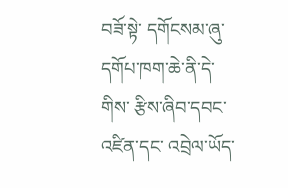བཟོ་སྟེ་ དགོངསམ་ཞུ་དགོཔ་ཁག་ཆེ་ནི་དེ་གིས་ རྩིས་ཞིབ་དབང་འཛིན་དང་ འབྲེལ་ཡོད་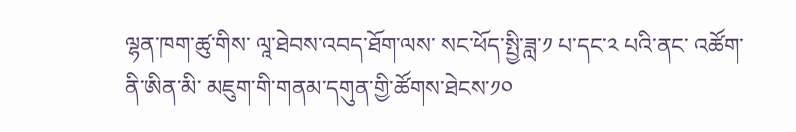ལྷན་ཁག་ཚུ་གིས་ ལཱ་ཐེབས་འབད་ཐོག་ལས་ སང་ཕོད་སྤྱི་ཟླ་༡ པ་དང་༢ པའི་ནང་ འཚོག་ནི་ཨིན་མི་ མཇུག་གི་གནམ་དགུན་གྱི་ཚོགས་ཐེངས་༡༠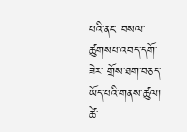པའི་ནང་ བསལ་ཚུགསཔ་འབད་དགོ་ཟེར་ གྲོས་ཐག་བཅད་ཡོད་པའི་གནས་ཚུལ།
ཚེ་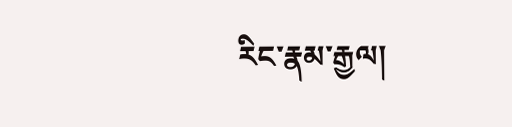རིང་རྣམ་རྒྱལ།